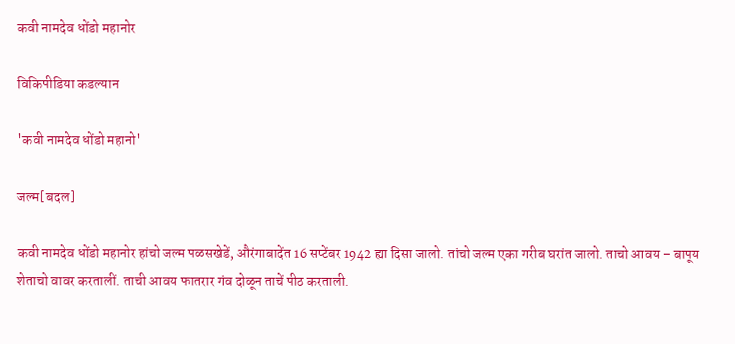कवी नामदेव धोंडो महानोर

विकिपीडिया कडल्यान

'कवी नामदेव धोंडो महानो'

जल्म[बदल]

कवी नामदेव धोंडो महानोर हांचो जल्म पळसखेडें, औरंगाबादेंत 16 सप्टेंबर 1942 ह्या दिसा जालो. तांचो जल्म एका गरीब घरांत जालो. ताचो आवय – बापूय शेताचो वावर करतालीं. ताची आवय फातरार गंव दोळून ताचें पीठ करताली.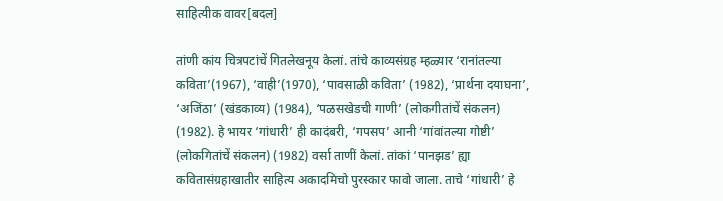साहित्यीक वावर[बदल]

तांणी कांय चित्रपटांचें गितलेखनूय केलां. तांचे काव्यसंग्रह म्हळ्यार ‘रानांतल्या कविता’(1967), ‘वाही’(1970), ‘पावसाऴी कविता’ (1982), ‘प्रार्थना दयाघना’, ‘अजिंठा’ (खंडकाव्य) (1984), ‘पळसखेडची गाणी’ (लोकगीतांचें संकलन) (1982). हे भायर ‘गांधारी’ ही कादंबरी, ‘गपसप’ आनी ‘गांवांतल्या गोष्टी’ (लोकगितांचें संकलन) (1982) वर्सा ताणीं केलां. तांकां ‘पानझड’ ह्या कवितासंग्रहाखातीर साहित्य अकादमिचो पुरस्कार फावो जाला. ताचे ‘गांधारी’ हे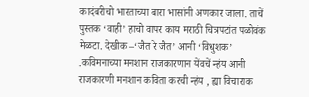कादंबरीचो भारताच्या बारा भासांनी अणकार जाला. ताचें पुस्तक ‘वाही’ हाचो वापर काय मराठी चित्रपटांत पळोवंक मेळटा. देखीक –‘जैत रे जैत’ आनी ‘विधुशक’ .कविमनाच्या मनशान राजकारणान येंवचें न्हंय आनी राजकारणी मनशान कविता करची न्हंय , ह्या विचाराक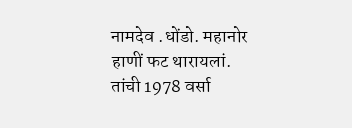नामदेव .धोंडो. महानोर हाणीं फट थारायलां. तांची 1978 वर्सा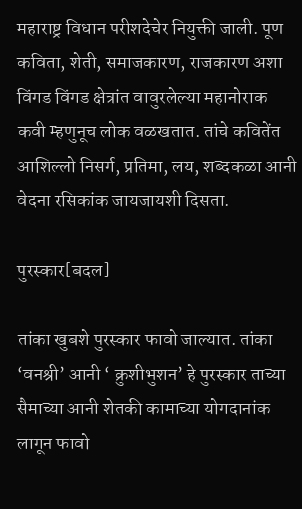महाराष्ट्र विधान परीशदेचेर नियुक्ती जाली. पूण कविता, शेती, समाजकारण, राजकारण अशा विंगड विंगड क्षेत्रांत वावुरलेल्या महानोराक कवी म्हणुनूच लोक वळखतात. तांचे कवितेंत आशिल्लो निसर्ग, प्रतिमा, लय, शब्दकळा आनी वेदना रसिकांक जायजायशी दिसता.

पुरस्कार[बदल]

तांका खुबशे पुरस्कार फावो जाल्यात. तांका ‘वनश्री’ आनी ‘ क्रुशीभुशन’ हे पुरस्कार ताच्या सैमाच्या आनी शेतकी कामाच्या योगदानांक लागून फावो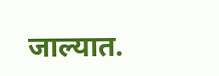जाल्यात.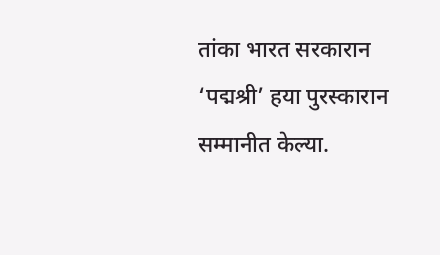तांका भारत सरकारान ‘पद्मश्री’ हया पुरस्कारान सम्मानीत केल्या.